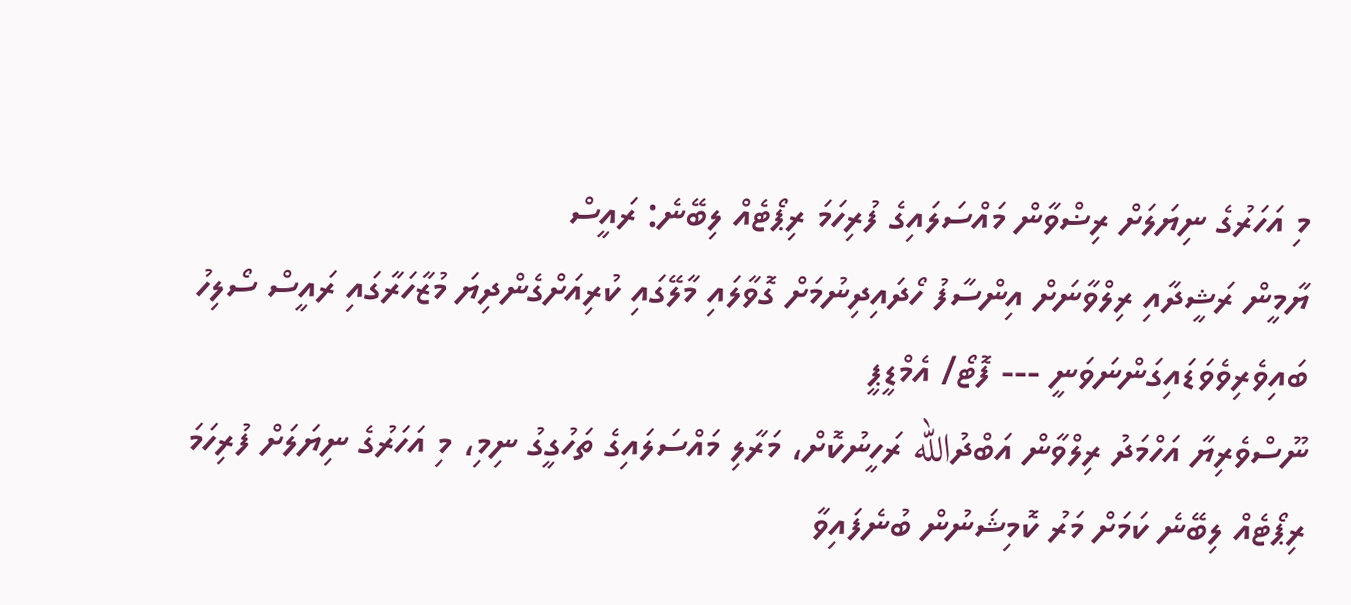މި އަހަރުގެ ނިޔަލަށް ރިޟްވާން މައްސަލައިގެ ފުރިހަމަ ރިޕޯޓެއް ލިބޭނެ: ރައީސް
ޔާމީން ރަޝީދާއި ރިލްވާނަށް އިންސާފު ހޯދައިދިނުމަށް ގޮވާލައި މާލޭގައި ކުރިއަށްގެންދިޔަ މުޒާހަރާގައި ރައީސް ސޯލިހު ބައިވެރިވެވަޑައިގަންނަވަނީ --- ފޮޓޯ/ އެމްޑީޕީ
ނޫސްވެރިޔާ އަހްމަދު ރިލްވާން އަބްދުالله ރަހީނުކޮށް، މަރާލި މައްސަލައިގެ ތަހުގީގު ނިމި، މި އަހަރުގެ ނިޔަލަށް ފުރިހަމަ ރިޕޯޓެއް ލިބޭނެ ކަމަށް މަރު ކޮމިޝަނުން ބުނެފައިވާ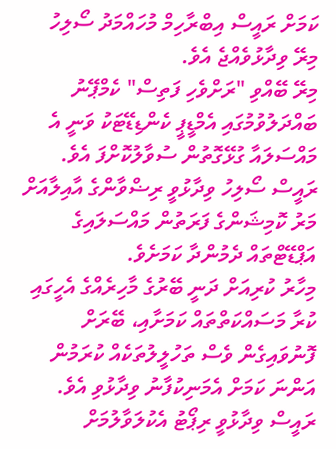ކަމަށް ރައީސް އިބްރާހިމް މުހައްމަދު ސޯލިހު މިރޭ ވިދާޅުވެއްޖެ އެވެ.
މިރޭ ބޭއްވި "ރަށްވެހި ފަތިސް" ކެމްޕޭނު ބައްދަލުވުމުގައި އެމްޑީޕީ ކެންޑިޑޭޓަކު ވަނީ އެ މައްސަލައާ ގުޅޭގޮތުން ސުވާލުކޮށްފަ އެވެ. ރައީސް ސޯލިހު ވިދާޅުވީ ރިޟްވާންގެ އާއިލާއަށް މަރު ކޮމިޝަންގެ ފަރަތުން މައްސަލައިގެ އަޕްޑޭޓްތައް ދެމުންދާ ކަމަށެވެ.
މިހާރު ކުރިއަށް ދަނީ ބޭރުގެ މާހިރެއްގެ އެހީގައި ކުރާ މަސައްކަތްތައް ކަމަށާއި، ބޭރަށް ފޮނުވައިގެން ވެސް ތަހުލީލުތަކެއް ކުރަމުން އަންނަ ކަމަށް އެމަނިކުފާނު ވިދާޅުވި އެވެ.
ރައީސް ވިދާޅުވީ ރިޕޯޓު އެކުލަވާލުމަށް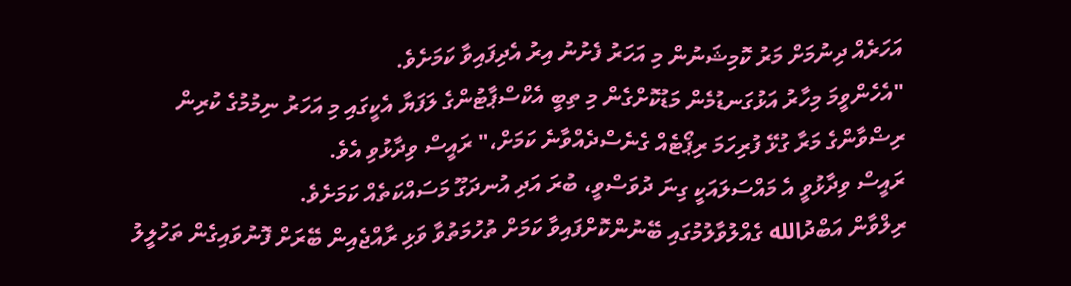އަހަރެއް ދިނުމަށް މަރު ކޮމިޝަނުން މި އަހަރު ފެށުނު އިރު އެދިފައިވާ ކަމަށެވެ.
"އެހެންވީމަ މިހާރު އަޅުގަނޑުމެން މަޑުކޮށްގެން މި ތިބީ އެކްސްޕާޓުންގެ ލަފަޔާ އެކީގައި މި އަހަރު ނިމުމުގެ ކުރިން ރިޟްވާންގެ މަރާ ގުޅޭ ފުރިހަމަ ރިޕޯޓެއް ގެނެސްދެއްވާނެ ކަމަށް،" ރައީސް ވިދާޅުވި އެވެ.
ރައީސް ވިދާޅުވީ އެ މައްސަލައަކީ ގިނަ ދުވަސްވީ، ބުރަ އަދި އުނދަގޫ މަސައްކަތެއް ކަމަށެވެ.
ރިލްވާން އަބްދުالله ގެއްލުވާލުމުގައި ބޭނުންކޮށްފައިވާ ކަމަށް ތުހުމަތުވާ ވަޅި ރާއްޖެއިން ބޭރަށް ފޮނުވައިގެން ތަހުލީލު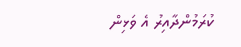ކުރަމުންދާއިރު އެ ވަޅިން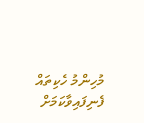މުހިންމު ހެކިތައް ފެނިފައިވާކަމަށް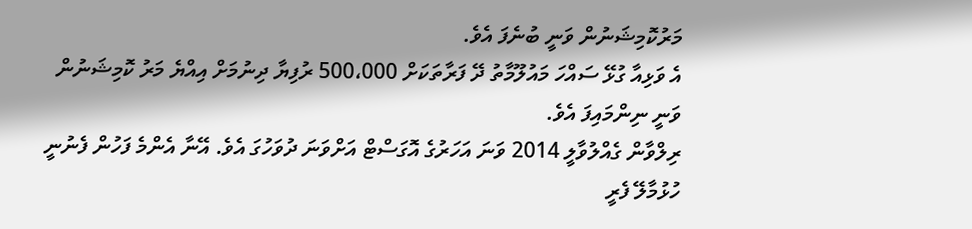މަރުކޮމިޝަނުން ވަނީ ބުނެފަ އެވެ.
އެ ވަޅިއާ ގުޅޭ ސައްހަ މައުލޫމާތު ދޭ ފަރާތަކަށް 500،000 ރުފިޔާ ދިނުމަށް އިއްޔެ މަރު ކޮމިޝަނުން ވަނީ ނިންމައިފަ އެވެ.
ރިލްވާން ގެއްލުވާލީ 2014 ވަނަ އަހަރުގެ އޮގަސްޓް އަށްވަނަ ދުވަހުގަ އެވެ. އޭނާ އެންމެ ފަހުން ފެނުނީ ހުޅުމާލޭ ފެރީ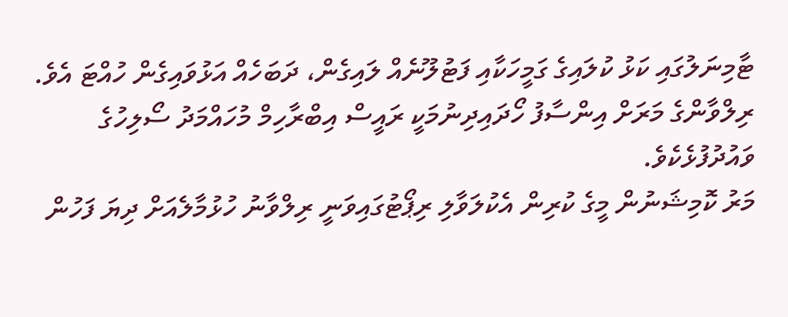ޓާމިނަލުގައި ކަޅު ކުލައިގެ ގަމީހަކާއި ފަޓުލޫނެއް ލައިގެން، ދަބަހެއް އަޅުވައިގެން ހުއްޓަ އެވެ.
ރިލްވާންގެ މަރަށް އިންސާފު ހޯދައިދިނުމަކީ ރައީސް އިބްރާހިމް މުހައްމަދު ސޯލިހުގެ ވައުދުފުޅެކެވެ.
މަރު ކޮމިޝަނުން މީގެ ކުރިން އެކުލަވާލި ރިޕޯޓުގައިވަނީ ރިލްވާނު ހުޅުމާލެއަށް ދިޔަ ފަހުން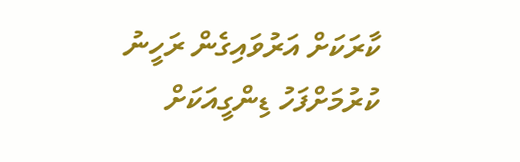ކާރަކަށް އަރުވައިގެން ރަހީނު ކުރުމަށްފަހު ޑިންގީއަކަށް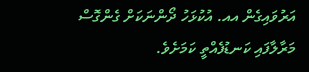އަރުވައިގެން އއ. އުކުޅަހު ދޯންނަކަށް ގެންގޮސް މަރާލާފައި ކަނޑުފެއްތީ ކަމަށެވެ.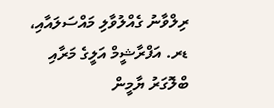ރިލްވާނު ގެއްލުވާލި މައްސަލައާއި، ޑރ. އަފްރާޝީމް އަލީގެ މަރާއި ބްލޮގަރު ޔާމީން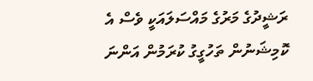ރަޝީދުގެ މަރުގެ މައްސަލައަކީ ވެސް އެ ކޮމިޝަނުން ތަހުގީގު ކުރަމުން އަންނަ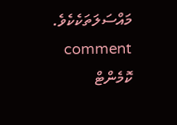މައްސަލަތަކެކެވެ.
comment ކޮމެންޓް